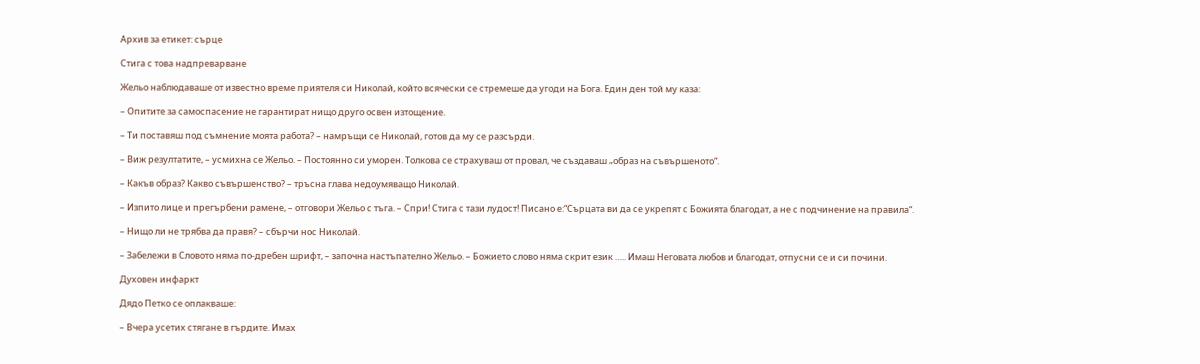Архив за етикет: сърце

Стига с това надпреварване

Жельо наблюдаваше от известно време приятеля си Николай, който всячески се стремеше да угоди на Бога. Един ден той му каза:

– Опитите за самоспасение не гарантират нищо друго освен изтощение.

– Ти поставяш под съмнение моята работа? – намръщи се Николай, готов да му се разсърди.

– Виж резултатите, – усмихна се Жельо. – Постоянно си уморен. Толкова се страхуваш от провал, че създаваш „образ на съвършеното“.

– Какъв образ? Какво съвършенство? – тръсна глава недоумяващо Николай.

– Изпито лице и прегърбени рамене, – отговори Жельо с тъга. – Спри! Стига с тази лудост! Писано е:“Сърцата ви да се укрепят с Божията благодат, а не с подчинение на правила“.

– Нищо ли не трябва да правя? – сбърчи нос Николай.

– Забележи в Словото няма по-дребен шрифт, – започна настъпателно Жельо. – Божието слово няма скрит език ….. Имаш Неговата любов и благодат, отпусни се и си почини.

Духовен инфаркт

Дядо Петко се оплакваше:

– Вчера усетих стягане в гърдите. Имах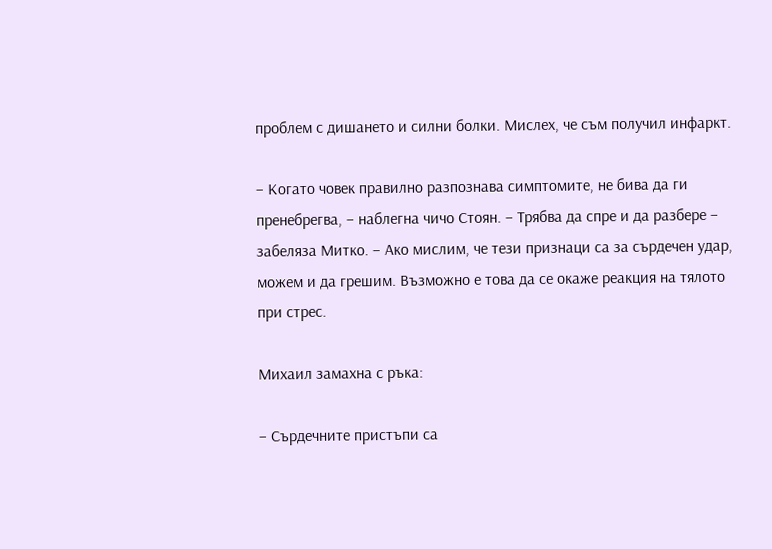проблем с дишането и силни болки. Мислех, че съм получил инфаркт.

– Когато човек правилно разпознава симптомите, не бива да ги пренебрегва, – наблегна чичо Стоян. – Трябва да спре и да разбере – забеляза Митко. – Ако мислим, че тези признаци са за сърдечен удар, можем и да грешим. Възможно е това да се окаже реакция на тялото при стрес.

Михаил замахна с ръка:

– Сърдечните пристъпи са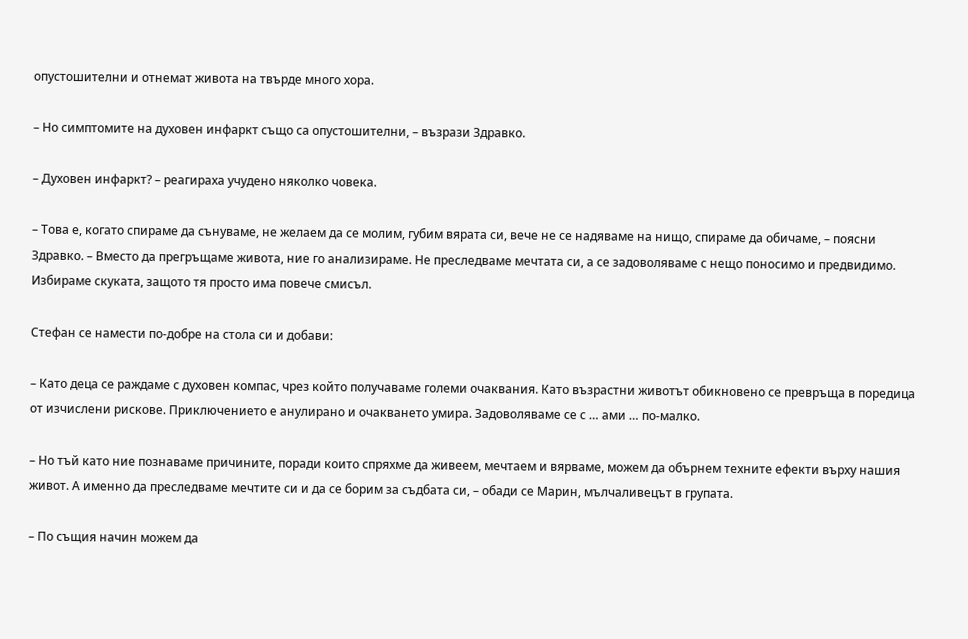опустошителни и отнемат живота на твърде много хора.

– Но симптомите на духовен инфаркт също са опустошителни, – възрази Здравко.

– Духовен инфаркт? – реагираха учудено няколко човека.

– Това е, когато спираме да сънуваме, не желаем да се молим, губим вярата си, вече не се надяваме на нищо, спираме да обичаме, – поясни Здравко. – Вместо да прегръщаме живота, ние го анализираме. Не преследваме мечтата си, а се задоволяваме с нещо поносимо и предвидимо. Избираме скуката, защото тя просто има повече смисъл.

Стефан се намести по-добре на стола си и добави:

– Като деца се раждаме с духовен компас, чрез който получаваме големи очаквания. Като възрастни животът обикновено се превръща в поредица от изчислени рискове. Приключението е анулирано и очакването умира. Задоволяваме се с … ами … по-малко.

– Но тъй като ние познаваме причините, поради които спряхме да живеем, мечтаем и вярваме, можем да обърнем техните ефекти върху нашия живот. А именно да преследваме мечтите си и да се борим за съдбата си, – обади се Марин, мълчаливецът в групата.

– По същия начин можем да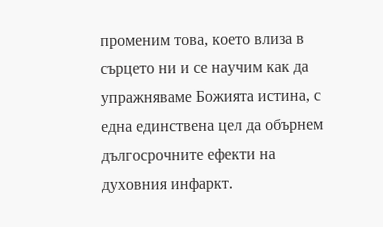променим това, което влиза в сърцето ни и се научим как да упражняваме Божията истина, с една единствена цел да обърнем дългосрочните ефекти на духовния инфаркт.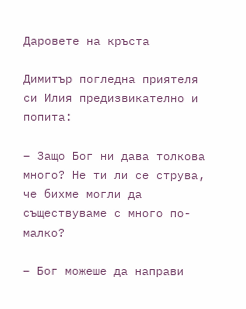Даровете на кръста

Димитър погледна приятеля си Илия предизвикателно и попита:

– Защо Бог ни дава толкова много? Не ти ли се струва, че бихме могли да съществуваме с много по-малко?

– Бог можеше да направи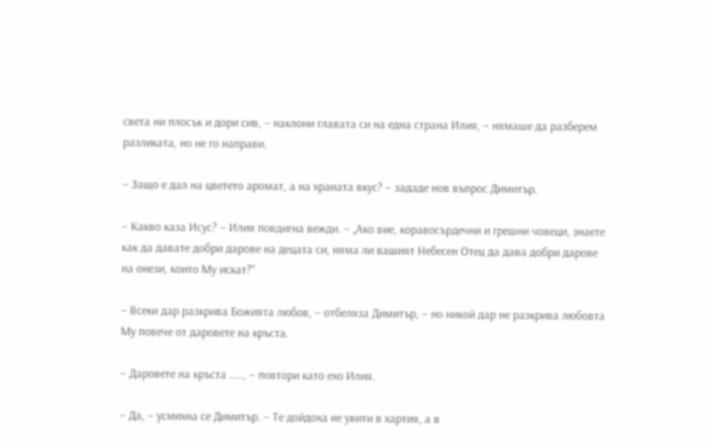света ни плосък и дори сив, – наклони главата си на една страна Илия, – нямаше да разберем разликата, но не го направи.

– Защо е дал на цветето аромат, а на храната вкус? – зададе нов въпрос Димитър.

– Какво каза Исус? – Илия повдигна вежди. – „Ако вие, коравосърдечни и грешни човеци, знаете как да давате добри дарове на децата си, няма ли вашият Небесен Отец да дава добри дарове на онези, които Му искат?“

– Всеки дар разкрива Божията любов, – отбеляза Димитър, – но никой дар не разкрива любовта Му повече от даровете на кръста.

– Даровете на кръста ….., – повтори като ехо Илия.

– Да, – усмихна се Димитър. – Те дойдоха не увити в хартия, а в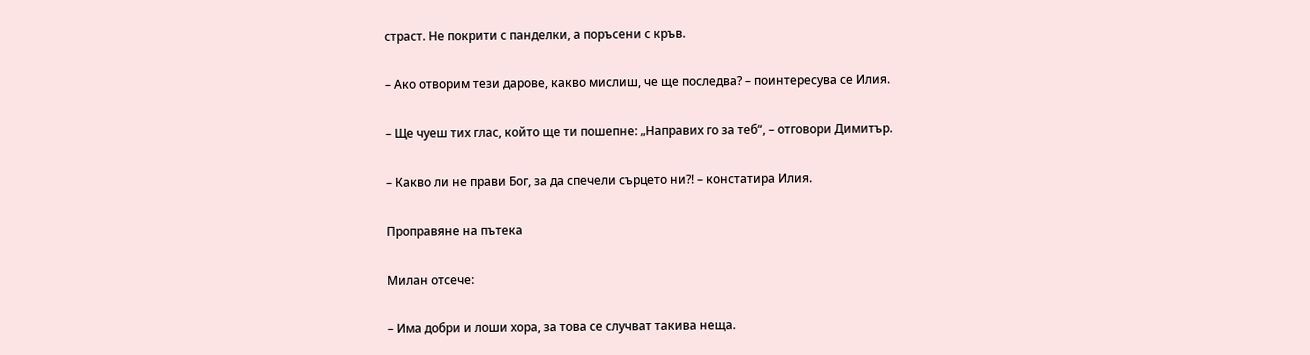страст. Не покрити с панделки, а поръсени с кръв.

– Ако отворим тези дарове, какво мислиш, че ще последва? – поинтересува се Илия.

– Ще чуеш тих глас, който ще ти пошепне: „Направих го за теб“, – отговори Димитър.

– Какво ли не прави Бог, за да спечели сърцето ни?! – констатира Илия.

Проправяне на пътека

Милан отсече:

– Има добри и лоши хора, за това се случват такива неща.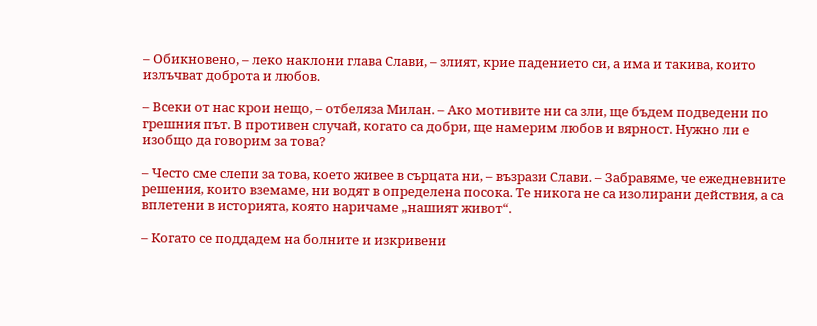– Обикновено, – леко наклони глава Слави, – злият, крие падението си, а има и такива, които излъчват доброта и любов.

– Всеки от нас крои нещо, – отбеляза Милан. – Ако мотивите ни са зли, ще бъдем подведени по грешния път. В противен случай, когато са добри, ще намерим любов и вярност. Нужно ли е изобщо да говорим за това?

– Често сме слепи за това, което живее в сърцата ни, – възрази Слави. – Забравяме, че ежедневните решения, които вземаме, ни водят в определена посока. Те никога не са изолирани действия, а са вплетени в историята, която наричаме „нашият живот“.

– Когато се поддадем на болните и изкривени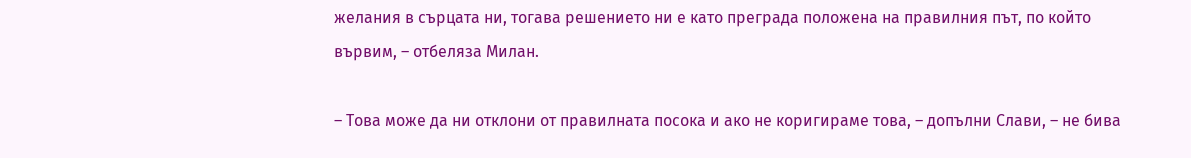желания в сърцата ни, тогава решението ни е като преграда положена на правилния път, по който вървим, – отбеляза Милан.

– Това може да ни отклони от правилната посока и ако не коригираме това, – допълни Слави, – не бива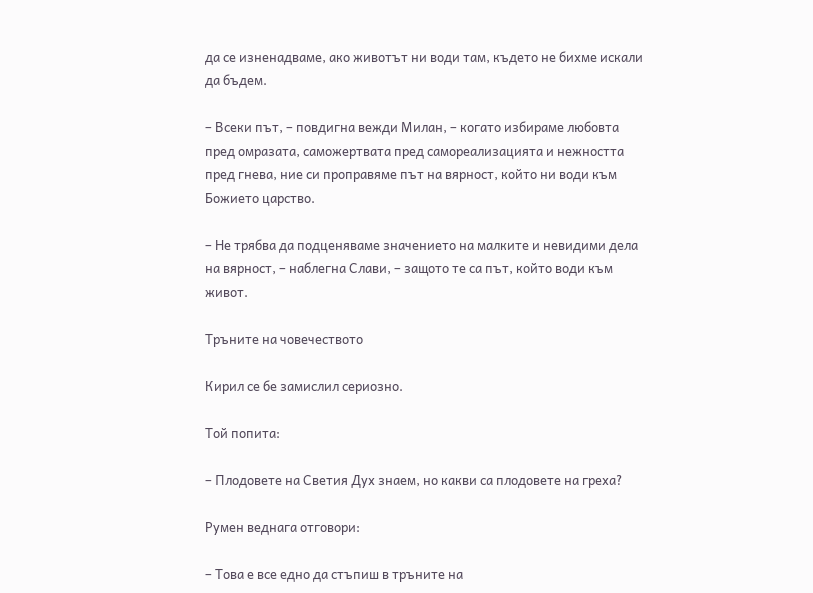да се изненадваме, ако животът ни води там, където не бихме искали да бъдем.

– Всеки път, – повдигна вежди Милан, – когато избираме любовта пред омразата, саможертвата пред самореализацията и нежността пред гнева, ние си проправяме път на вярност, който ни води към Божието царство.

– Не трябва да подценяваме значението на малките и невидими дела на вярност, – наблегна Слави, – защото те са път, който води към живот.

Тръните на човечеството

Кирил се бе замислил сериозно.

Той попита:

– Плодовете на Светия Дух знаем, но какви са плодовете на греха?

Румен веднага отговори:

– Това е все едно да стъпиш в тръните на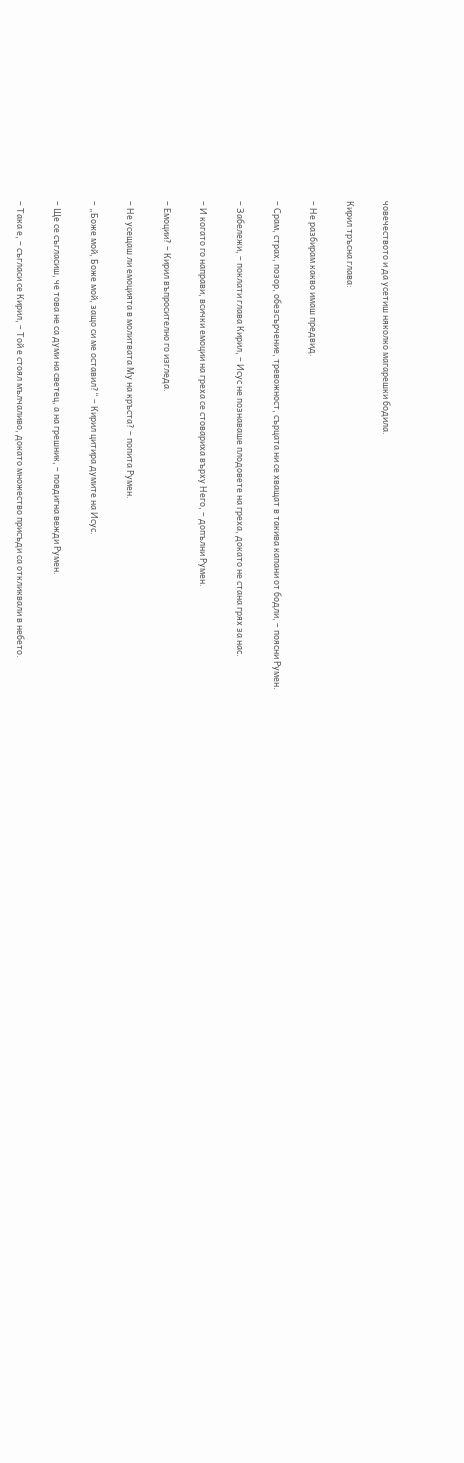човечеството и да усетиш няколко магарешки бодила.

Кирил тръсна глава:

– Не разбирам какво имаш предвид.

– Срам, страх, позор, обезсърчение, тревожност, сърцата ни се хващат в такива капани от бодли, – поясни Румен.

– Забележи, – поклати глава Кирил, – Исус не познаваше плодовете на греха, докато не стана грях за нас.

– И когато го направи, всички емоции на греха се стовариха върху Него, – допълни Румен.

– Емоции? – Кирил въпросително го изгледа.

– Не усещаш ли емоцията в молитвата Му на кръста? – попита Румен.

– „Боже мой, Боже мой, защо си ме оставил?“ – Кирил цитира думите на Исус.

– Ще се съгласиш, че това не са думи на светец, а на грешник, – повдигна вежди Румен.

– Така е, – съгласи се Кирил, – Той е стоял мълчаливо, докато множество присъди са откликвали в небето.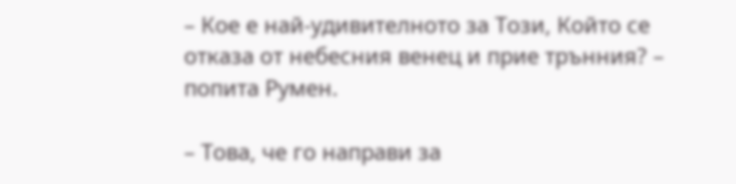– Кое е най-удивителното за Този, Който се отказа от небесния венец и прие трънния? – попита Румен.

– Това, че го направи за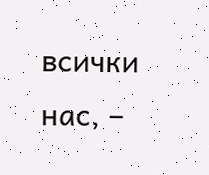всички нас, –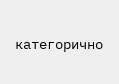категорично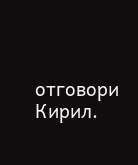отговори Кирил.